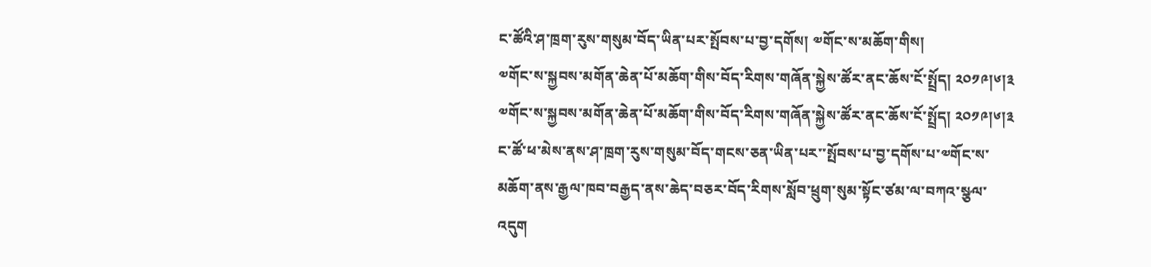ང་ཚོའི་ཤ་ཁྲག་རུས་གསུམ་བོད་ཡིན་པར་སྤོབས་པ་བྱ་དགོས། ༧གོང་ས་མཆོག་གིས།
༧གོང་ས་སྐྱབས་མགོན་ཆེན་པོ་མཆོག་གིས་བོད་རིགས་གཞོན་སྐྱེས་ཚོར་ནང་ཆོས་ངོ་སྤྲོད། ༢༠༡༩།༦།༣ ༧གོང་ས་སྐྱབས་མགོན་ཆེན་པོ་མཆོག་གིས་བོད་རིགས་གཞོན་སྐྱེས་ཚོར་ནང་ཆོས་ངོ་སྤྲོད། ༢༠༡༩།༦།༣
ང་ཚོ་ཕ་མེས་ནས་ཤ་ཁྲག་རུས་གསུམ་བོད་གངས་ཅན་ཡིན་པར་་སྤོབས་པ་བྱ་དགོས་པ་༧གོང་ས་མཆོག་ནས་རྒྱལ་ཁབ་བརྒྱད་ནས་ཆེད་བཅར་བོད་རིགས་སློབ་ཕྲུག་སུམ་སྟོང་ཙམ་ལ་བཀའ་སྩལ་འདུག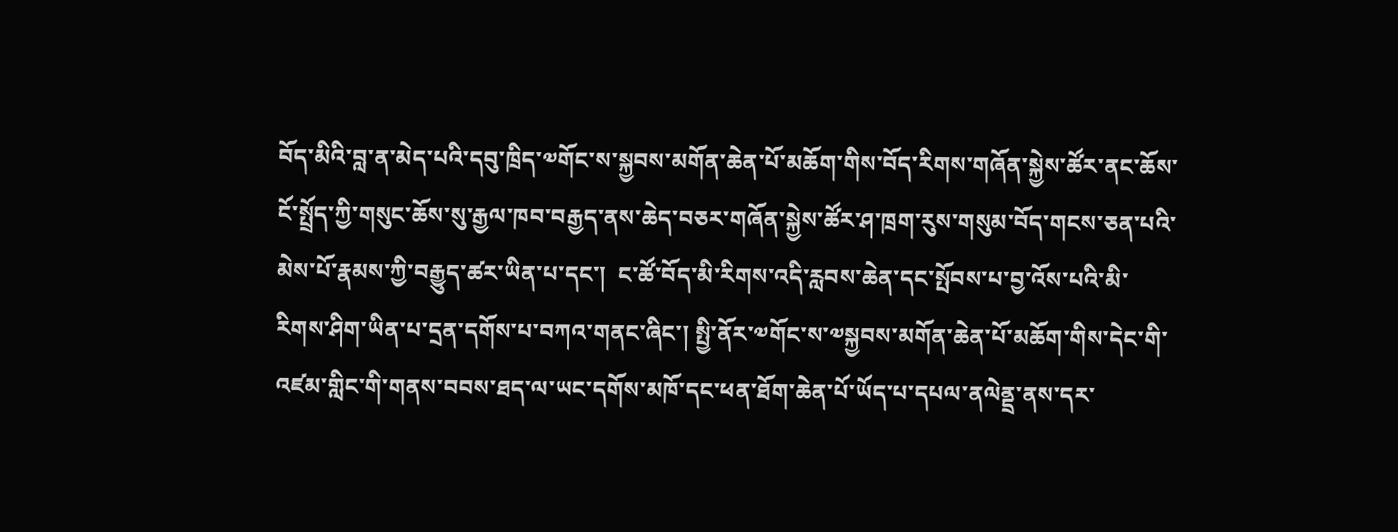བོད་མིའི་བླ་ན་མེད་པའི་དབུ་ཁྲིད་༧གོང་ས་སྐྱབས་མགོན་ཆེན་པོ་མཆོག་གིས་བོད་རིགས་གཞོན་སྐྱེས་ཚོར་ནང་ཆོས་ངོ་སྤྲོད་ཀྱི་གསུང་ཆོས་སུ་རྒྱལ་ཁབ་བརྒྱད་ནས་ཆེད་བཅར་གཞོན་སྐྱེས་ཚོར་ཤ་ཁྲག་རུས་གསུམ་བོད་གངས་ཅན་པའི་མེས་པོ་རྣམས་ཀྱི་བརྒྱུད་ཚར་ཡིན་པ་དང་།  ང་ཚོ་བོད་མི་རིགས་འདི་རླབས་ཆེན་དང་སྤོབས་པ་བྱ་འོས་པའི་མི་རིགས་ཤིག་ཡིན་པ་དྲན་དགོས་པ་བཀའ་གནང་ཞིང་། སྤྱི་ནོར་༧གོང་ས་༧སྐྱབས་མགོན་ཆེན་པོ་མཆོག་གིས་དེང་གི་འཛམ་གླིང་གི་གནས་བབས་ཐད་ལ་ཡང་དགོས་མཁོ་དང་ཕན་ཐོག་ཆེན་པོ་ཡོད་པ་དཔལ་ནལེནྡྲ་ནས་དར་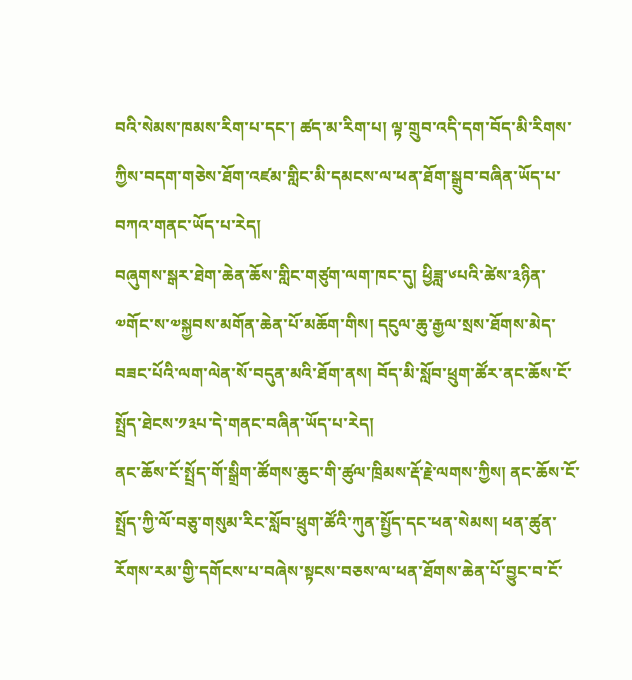བའི་སེམས་ཁམས་རིག་པ་དང་། ཚད་མ་རིག་པ། ལྟ་གྲུབ་འདི་དག་བོད་མི་རིགས་ཀྱིས་བདག་གཅེས་ཐོག་འཛམ་གླིང་མི་དམངས་ལ་ཕན་ཐོག་སྒྲུབ་བཞིན་ཡོད་པ་བཀའ་གནང་ཡོད་པ་རེད།
བཞུགས་སྒར་ཐེག་ཆེན་ཆོས་གླིང་གཙུག་ལག་ཁང་དུ། ཕྱིཟླ་༦པའི་ཚེས་༣ཉིན་༧གོང་ས་༧སྐྱབས་མགོན་ཆེན་པོ་མཆོག་གིས། དངུལ་ཆུ་རྒྱལ་སྲས་ཐོགས་མེད་བཟང་པོའི་ལག་ལེན་སོ་བདུན་མའི་ཐོག་ནས། བོད་མི་སློབ་ཕྲུག་ཚོར་ནང་ཆོས་ངོ་སྤྲོད་ཐེངས་༡༣པ་དེ་གནང་བཞིན་ཡོད་པ་རེད།
ནང་ཆོས་ངོ་སྤྲོད་གོ་སྒྲིག་ཚོགས་ཆུང་གི་ཚུལ་ཁྲིམས་རྡོ་རྗེ་ལགས་ཀྱིས། ནང་ཆོས་ངོ་སྤྲོད་ཀྱི་ལོ་བཅུ་གསུམ་རིང་སློབ་ཕྲུག་ཚོའི་ཀུན་སྤྱོད་དང་ཕན་སེམས། ཕན་ཚུན་རོགས་རམ་གྱི་དགོངས་པ་བཞེས་སྟངས་བཅས་ལ་ཕན་ཐོགས་ཆེན་པོ་བྱུང་བ་ངོ་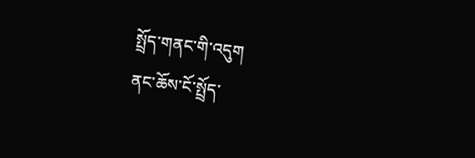སྤྲོད་གནང་གི་འདུག
ནང་ཆོས་ངོ་སྤྲོད་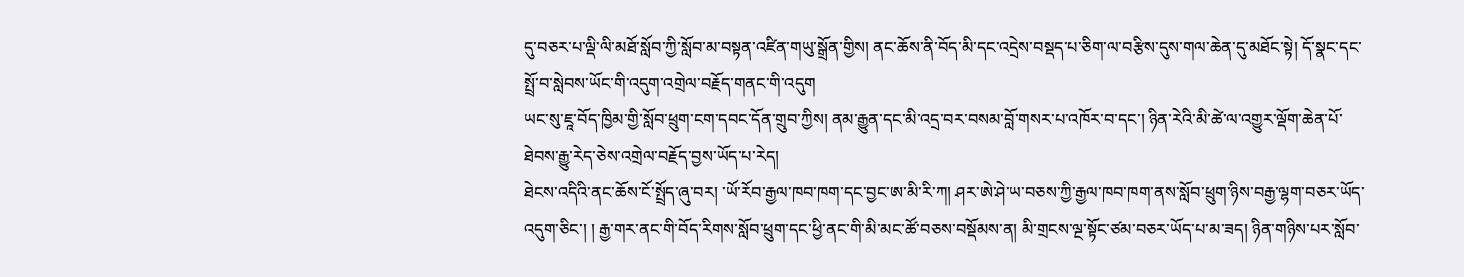དུ་བཅར་པ་ལྡི་ལི་མཐོ་སློབ་ཀྱི་སློབ་མ་བསྟན་འཛིན་གཡུ་སྒྲོན་གྱིས། ནང་ཆོས་ནི་བོད་མི་དང་འདྲེས་བསྡད་པ་ཅིག་ལ་བརྩིས་དུས་གལ་ཆེན་དུ་མཐོང་སྟེ། དོ་སྣང་དང་སྤྲོ་བ་སླེབས་ཡོང་གི་འདུག་འགྲེལ་བརྗོད་གནང་གི་འདུག
ཡང་སུ་ཇཱ་བོད་ཁྱིམ་གྱི་སློབ་ཕྲུག་ངག་དབང་དོན་གྲུབ་ཀྱིས། ནམ་རྒྱུན་དང་མི་འདྲ་བར་བསམ་བློ་གསར་པ་འཁོར་བ་དང་། ཉིན་རེའི་མི་ཚེ་ལ་འགྱུར་ལྡོག་ཆེན་པོ་ཐེབས་རྒྱུ་རེད་ཅེས་འགྲེལ་བརྗོད་བྱས་ཡོད་པ་རེད།
ཐེངས་འདིའི་ནང་ཆོས་ངོ་སྤྲོད་ཞུ་བར། ་ཡོ་རོབ་རྒྱལ་ཁབ་ཁག་དང་བྱང་ཨ་མི་རི་ཀ། ཤར་ཨེ་ཤེ་ཡ་བཅས་ཀྱི་རྒྱལ་ཁབ་ཁག་ནས་སློབ་ཕྲུག་ཉིས་བརྒྱ་ལྷག་བཅར་ཡོད་འདུག་ཅིང་། ། རྒྱ་གར་ནང་གི་བོད་རིགས་སློབ་ཕྲུག་དང་ཕྱི་ནང་གི་མི་མང་ཚོ་བཅས་བསྡོམས་ན། མི་གྲངས་ལྔ་སྟོང་ཙམ་བཅར་ཡོད་པ་མ་ཟད། ཉིན་གཉིས་པར་སློབ་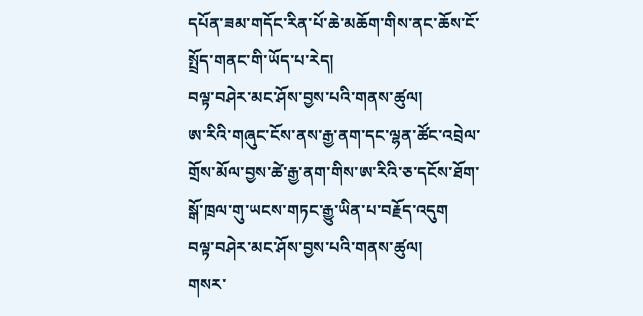དཔོན་ཟམ་གདོང་རིན་པོ་ཆེ་མཆོག་གིས་ནང་ཆོས་ངོ་སྤྲོད་གནང་གི་ཡོད་པ་རེད།
བལྟ་བཤེར་མང་ཤོས་བྱས་པའི་གནས་ཚུལ།
ཨ་རིའི་གཞུང་ངོས་ནས་རྒྱ་ནག་དང་ལྷན་ཚོང་འབྲེལ་གྲོས་མོལ་བྱས་ཚེ་རྒྱ་ནག་གིས་ཨ་རིའི་ཅ་དངོས་ཐོག་སྒོ་ཁྲལ་གུ་ཡངས་གཏང་རྒྱུ་ཡིན་པ་བརྗོད་འདུག
བལྟ་བཤེར་མང་ཤོས་བྱས་པའི་གནས་ཚུལ།
གསར་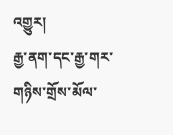འགྱུར།
རྒྱ་ནག་དང་རྒྱ་གར་གཉིས་གྲོས་མོལ་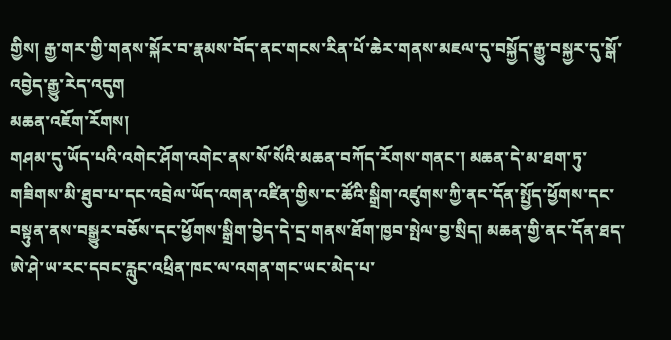གྱིས། རྒྱ་གར་གྱི་གནས་སྐོར་བ་རྣམས་བོད་ནང་གངས་རིན་པོ་ཆེར་གནས་མཇལ་དུ་བསྐྱོད་རྒྱུ་བསྐྱར་དུ་སྒོ་འབྱེད་རྒྱུ་རེད་འདུག
མཆན་འཇོག་རོགས།
གཤམ་དུ་ཡོད་པའི་འགེང་ཤོག་འགེང་ནས་སོ་སོའི་མཆན་བཀོད་རོགས་གནང་། མཆན་དེ་མ་ཐག་ཏུ་གཟིགས་མི་ཐུབ་པ་དང་འབྲེལ་ཡོད་འགན་འཛིན་གྱིས་ང་ཚོའི་སྒྲིག་འཛུགས་ཀྱི་ནང་དོན་སྤྱོད་ཕྱོགས་དང་བསྟུན་ནས་བསྒྱུར་བཅོས་དང་ཕྱོགས་སྒྲིག་བྱེད་དེ་དྲ་གནས་ཐོག་ཁྱབ་སྤེལ་བྱ་སྲིད། མཆན་གྱི་ནང་དོན་ཐད་ཨེ་ཤེ་ཡ་རང་དབང་རླུང་འཕྲིན་ཁང་ལ་འགན་གང་ཡང་མེད་པ་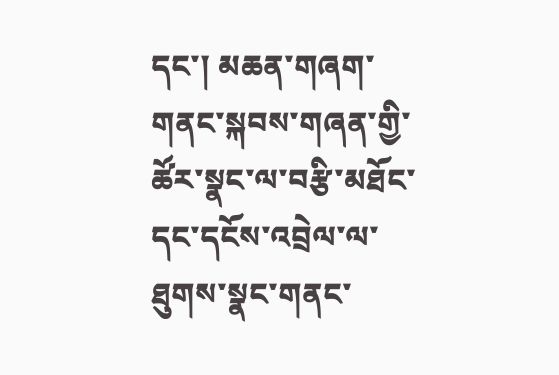དང་། མཆན་གཞག་གནང་སྐབས་གཞན་གྱི་ཚོར་སྣང་ལ་བརྩི་མཐོང་དང་དངོས་འབྲེལ་ལ་ཐུགས་སྣང་གནང་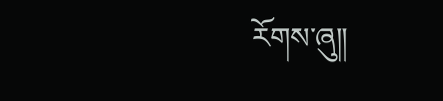རོགས་ཞུ༎